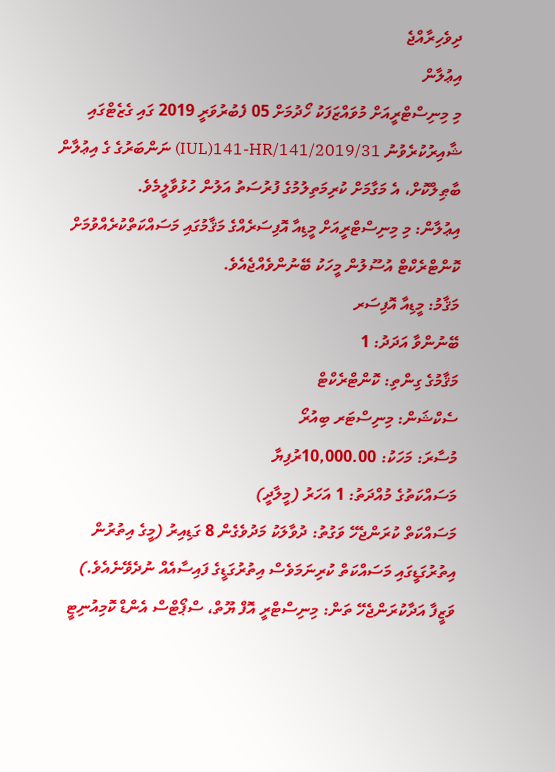ދިވެހިރާއްޖެ
އިޢުލާން
މި މިނިސްޓްރީއަށް މުވައްޒަފަކު ހޯދުމަށް 05 ފެބުރުވަރީ 2019 ގައި ގެޒެޓްގައި ޝާއިރުކުރެވުނު IUL)141-HR/141/2019/31) ނަންބަރުގެ ގެ އިޢުލާން ބާޠިލްކޮށް، އެ މަގާމަށް ކުރިމަތިލުމުގެ ފުރުސަތު އަލުން ހުޅުވާލީމެވެ.
އިޢުލާން: މި މިނިސްޓްރީއަށް މީޑިއާ އޮފިސަރެއްގެ މަޤާމުގައި މަސައްކަތްކުރެއްވުމަށް ކޮންޓްރެކްޓް އުސޫލުން މީހަކު ބޭނުންވެއްޖެއެވެ.
މަޤާމު: މީޑިއާ އޮފިސަރ
ބޭނުންވާ އަދަދު: 1
މަޤާމުގެ ގިންތި: ކޮންޓްރެކްޓް
ސެކްޝަން: މިނިސްޓަރ ބިއުރޯ
މުސާރަ: މަހަކު: 10,000.00ރުފިޔާ
މަސައްކަތުގެ މުއްދަތު: 1 އަހަރު (މީލާދީ)
މަސައްކަތް ކުރަންޖެހޭ ވަގުތު: ދުވާލަކު މަދުވެގެން 8 ގަޑިއިރު (މީގެ އިތުރުން އިތުރުގަޑީގައި މަސައްކަތް ކުރިނަމަވެސް އިތުރުގަޑީގެ ފައިސާއެއް ނުދެވޭނެއެވެ.)
ވަޒީފާ އަދާކުރަންޖެހޭ ތަން: މިނިސްޓްރީ އޮފް ޔޫތް، ސްޕޯޓްސް އެންޑް ކޮމިއުނިޓީ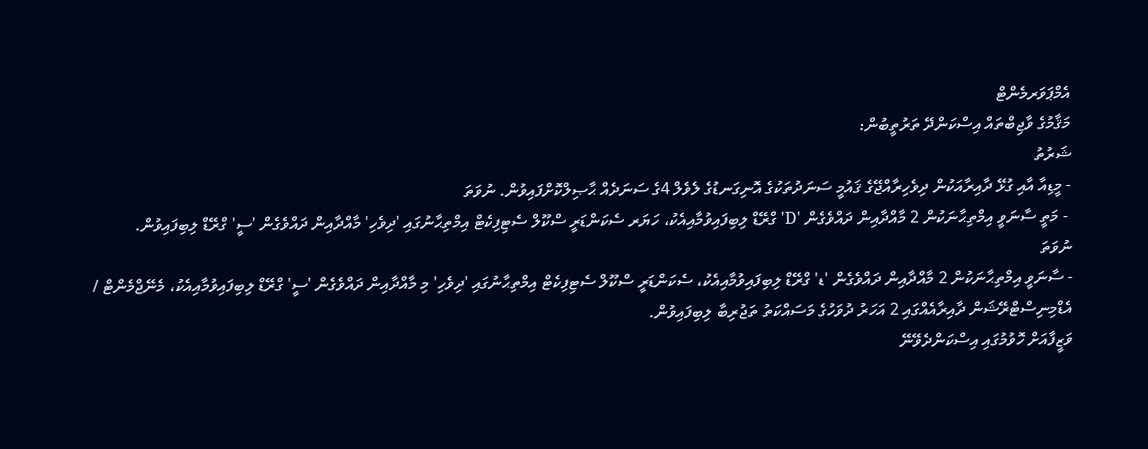އެމްޕަވަރމެންޓް
މަޤާމުގެ ވާޖިބްތައް އިސްކަންދޭ ތަރުތީބުން:
ޝަރުތު
- މީޑިއާ އާއި ގުޅޭ ދާއިރާއަކުން ދިވެހިރާއްޖޭގެ ޤައުމީ ސަނަދުތަކުގެ އޮނިގަނޑުގެ ލެވެލް 4ގެ ސަނަދެއް ޙާޞިލްކޮށްފައިވުން. ނުވަތަ
 - މަތީ ސާނަވީ އިމްތިޙާނަކުން 2 މާއްދާއިން ދައްވެގެން 'D' ގްރޭޑް ލިބިފައިވުމާއިއެކު، ހަޔަރ ސެކަންޑަރީ ސްކޫލް ސެޓިފިކެޓް އިމްތިޙާނުގައި 'ދިވެހި' މާއްދާއިން ދައްވެގެން 'ސީ' ގްރޭޑް ލިބިފައިވުން.
ނުވަތަ
- ސާނަވީ އިމްތިޙާނަކުން 2 މާއްދާއިން ދައްވެގެން 'ޑ' ގްރޭޑް ލިބިފައިވުމާއިއެކު، ސެކަންޑަރީ ސްކޫލް ސެޓިފިކެޓް އިމްތިޙާނުގައި 'ދިވެހި' މި މާއްދާއިން ދައްވެގެން 'ސީ' ގްރޭޑް ލިބިފައިވުމާއިއެކު، މެނޭޖްމެންޓް / އެޑްމިނިސްޓްރޭޝަން ދާއިރާއެއްގައި 2 އަހަރު ދުވަހުގެ މަސައްކަތު ތަޖުރިބާ ލިބިފައިވުން.
ވަޒީފާއަށް ހޮވުމުގައި އިސްކަންދެވޭނޭ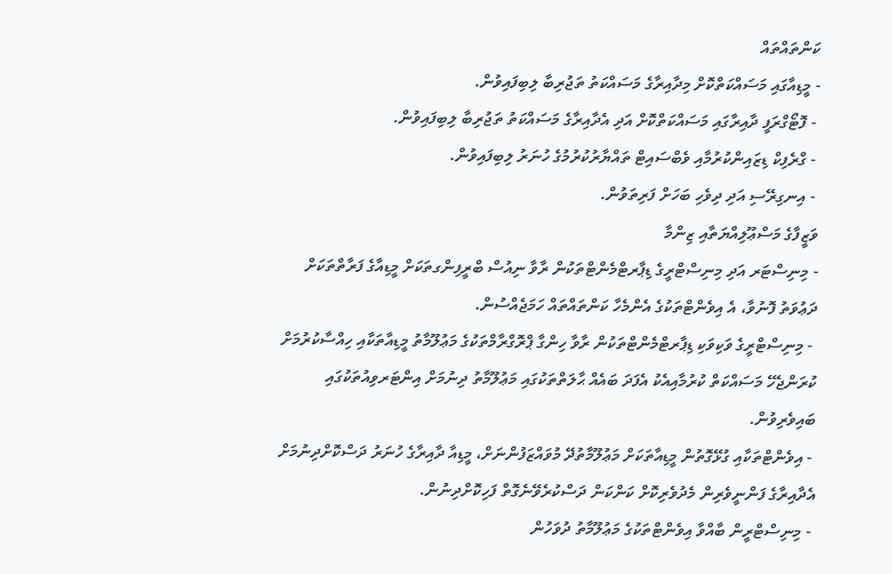ކަންތައްތައް
- މީޑިއާގައި މަސައްކަތްކޮށް މިދާއިރާގެ މަސައްކަތު ތަޖުރިބާ ލިބިފައިވުން.
 - ފޮޓޯގްރަފީ ދާއިރާގައި މަސައްކަތްކޮށް އަދި އެދާއިރާގެ މަސައްކަތު ތަޖުރިބާ ލިބިފައިވުން.
 - ގްރެފިކް ޑިޒައިންކުރުމާއި ވެބްސައިޓް ތައްޔާރުކުރުމުގެ ހުނަރު ލިބިފައިވުން.
 - އިނގިރޭސި އަދި ދިވެހި ބަހަށް ފަރިތަވުން.
ވަޒީފާގެ މަސްޢޫލިއްޔަތާއި ޒިންމާ
- މިނިސްޓަރ އަދި މިނިސްޓްރީގެ ޑިޕާރޓްމެންޓްތަކުން ރާވާ ނިއުސް ބްރީފިންގތަކަށް މީޑިއާގެ ފަރާތްތަކަށް ދަޢުވަތު ފޮނުވާ، އެ އިވެންޓްތަކުގެ އެންމެހާ ކަންތައްތައް ހަމަޖެއްސުން.
 - މިނިސްޓްރީގެ ވަކިވަކި ޑިޕާރޓްމެންޓްތަކުން ރާވާ ހިންގާ ޕްރޮގްރާމްތަކުގެ މަޢުލޫމާތު މީޑިއާތަކާއި ހިއްސާކުރުމަށް ކުރަންޖެހޭ މަސައްކަތް ކުރުމާއިއެކު އެފަދަ ބައެއް ޙާލަތްތަކުގައި މަޢުލޫމާތު ދިނުމަށް އިންޓަރވިއުތަކުގައި ބައިވެރިވުން.
 - އިވެންޓްތަކާއި ގުޅޭގޮތުން މީޑިއާތަކަށް މަޢުލޫމާތުދޭ މުވައްޒަފުންނަށް، މީޑިއާ ދާއިރާގެ ހުނަރު ދަސްކޮށްދިނުމަށް އެދާއިރާގެ ފަންނީވެރިން މެދުވެރިކޮށް ކަންކަން ދަސްކުރެވޭނެގޮތް ފަހިކޮށްދިނުން.
 - މިނިސްޓްރީން ބާއްވާ އިވެންޓްތަކުގެ މަޢުލޫމާތު ދުވަހުން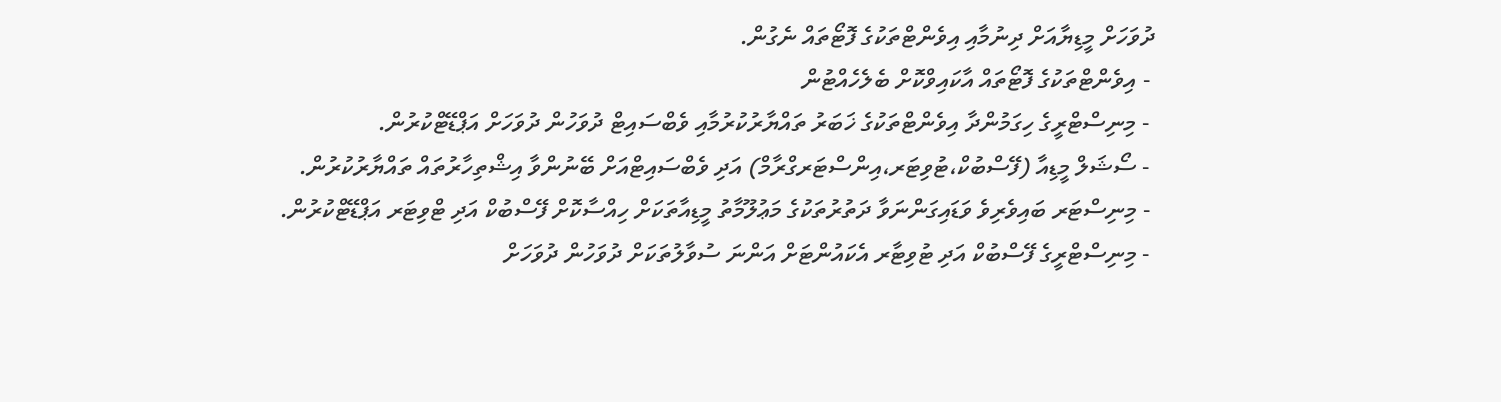ދުވަހަށް މީޑިޔާއަށް ދިނުމާއި އިވެންޓްތަކުގެ ފޮޓޯތައް ނެގުން.
 - އިވެންޓްތަކުގެ ފޮޓޯތައް އާކައިވްކޮށް ބެލެހެއްޓުން
 - މިނިސްޓްރީގެ ހިގަމުންދާ އިވެންޓްތަކުގެ ޚަބަރު ތައްޔާރުކުރުމާއި ވެބްސައިޓް ދުވަހުން ދުވަހަށް އަޕްޑޭޓްކުރުން.
 - ސޯޝަލް މީޑިއާ (ފޭސްބުކް،ޓުވިޓަރ،އިންސްޓަރގްރާމް) އަދި ވެބްސައިޓްއަށް ބޭނުންވާ އިޝްތިހާރުތައް ތައްޔާރުކުރުން.
 - މިނިސްޓަރ ބައިވެރިވެ ވަޑައިގަންނަވާ ދަތުރުތަކުގެ މަޢުލޫމާތު މީޑިއާތަކަށް ހިއްސާކޮށް ފޭސްބުކް އަދި ޓްވިޓަރ އަޕްޑޭޓްކުރުން.
 - މިނިސްޓްރީގެ ފޭސްބުކް އަދި ޓުވިޓާރ އެކައުންޓަށް އަންނަ ސުވާލުތަކަށް ދުވަހުން ދުވަހަށް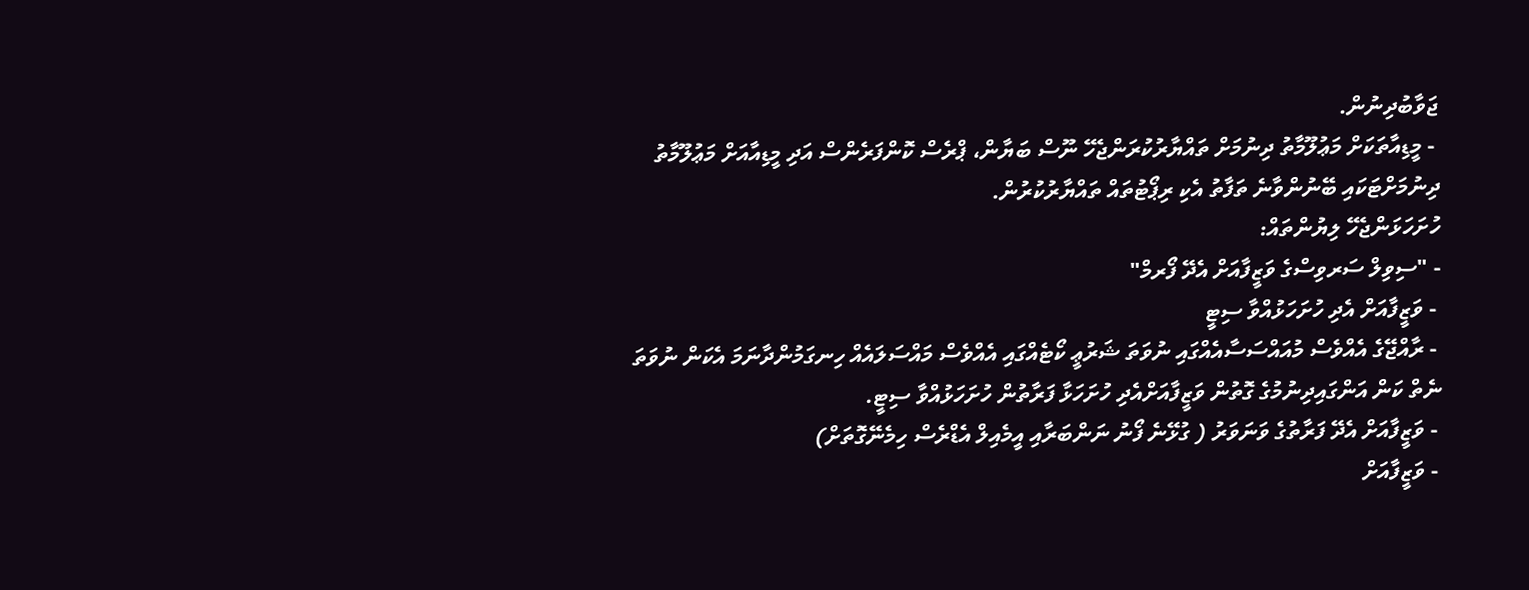ޖަވާބުދިނުން.
 - މީޑިއާތަކަށް މަޢުލޫމާތު ދިނުމަށް ތައްޔާރުކުރަންޖެހޭ ނޫސް ބަޔާން، ޕްރެސް ކޮންފަރެންސް އަދި މީޑިއާއަށް މަޢުލޫމާތު ދިނުމަށްޓަކައި ބޭނުންވާނެ ތަފާތު އެކި ރިޕޯޓުތައް ތައްޔާރުކުރުން.
ހުށަހަޅަންޖެހޭ ލިޔުންތައް:
- "ސިވިލް ސަރވިސްގެ ވަޒީފާއަށް އެދޭ ފޯރމް"
 - ވަޒީފާއަށް އެދި ހުށަހަޅުއްވާ ސިޓީ
 - ރާއްޖޭގެ އެއްވެސް މުއައްސަސާއެއްގައި ނުވަތަ ޝަރުޢީ ކޯޓެއްގައި އެއްވެސް މައްސަލައެއް ހިނގަމުންދާނަމަ އެކަން ނުވަތަ ނެތް ކަން އަންގައިދިނުމުގެ ގޮތުން ވަޒީފާއަށްއެދި ހުށަހަޅާ ފަރާތުން ހުށަހަޅުއްވާ ސިޓީ.
 - ވަޒީފާއަށް އެދޭ ފަރާތުގެ ވަނަވަރު ( ގުޅޭނެ ފޯނު ނަންބަރާއި އީމެއިލް އެޑްރެސް ހިމެނޭގޮތަށް)
 - ވަޒީފާއަށް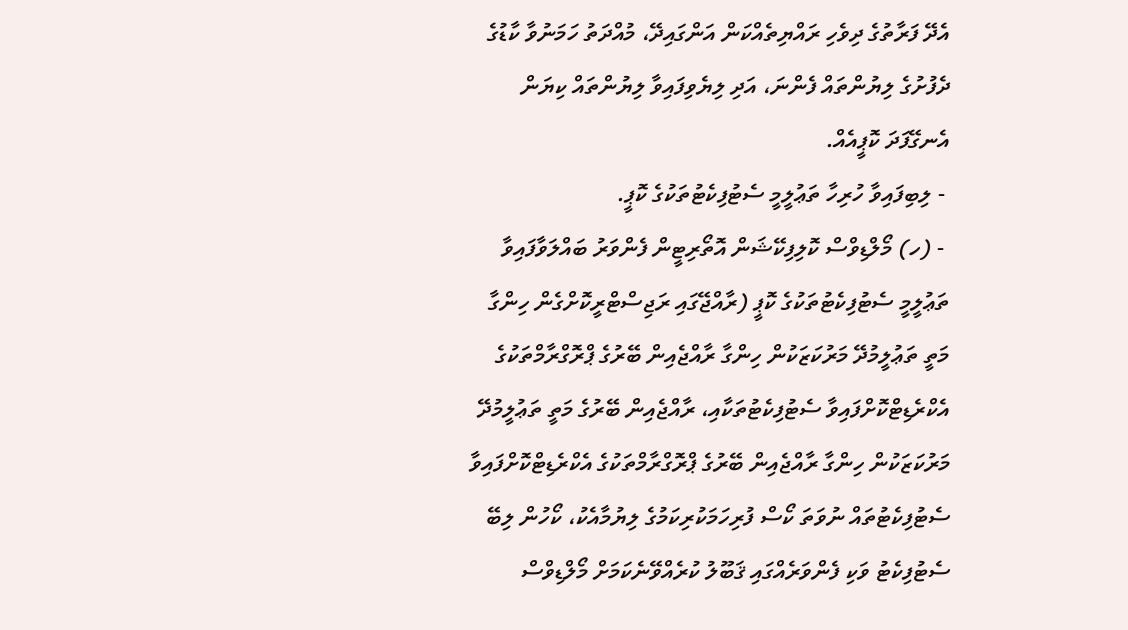އެދޭ ފަރާތުގެ ދިވެހި ރައްޔިތެއްކަން އަންގައިދޭ، މުއްދަތު ހަމަނުވާ ކާޑުގެ ދެފުށުގެ ލިޔުންތައް ފެންނަ، އަދި ލިޔެވިފައިވާ ލިޔުންތައް ކިޔަން އެނގޭފަދަ ކޮޕީއެއް.
 - ލިބިފައިވާ ހުރިހާ ތަޢުލީމީ ސެޓުފިކެޓުތަކުގެ ކޮޕީ.
 - (ހ) މޯލްޑިވްސް ކޮލިފިކޭޝަން އޮތޯރިޓީން ފެންވަރު ބައްލަވާފައިވާ ތަޢުލީމީ ސެޓުފިކެޓުތަކުގެ ކޮޕީ (ރާއްޖޭގައި ރަޖިސްޓްރީކޮށްގެން ހިންގާ މަތީ ތަޢުލީމުދޭ މަރުކަޒަކުން ހިންގާ ރާއްޖެއިން ބޭރުގެ ޕްރޮގްރާމްތަކުގެ އެކްރެޑިޓްކޮށްފައިވާ ސެޓުފިކެޓުތަކާއި، ރާއްޖެއިން ބޭރުގެ މަތީ ތަޢުލީމުދޭ މަރުކަޒަކުން ހިންގާ ރާއްޖެއިން ބޭރުގެ ޕްރޮގްރާމްތަކުގެ އެކްރެޑިޓްކޮށްފައިވާ ސެޓުފިކެޓުތައް ނުވަތަ ކޯސް ފުރިހަމަކުރިކަމުގެ ލިޔުމާއެކު، ކޯހުން ލިބޭ ސެޓުފިކެޓު ވަކި ފެންވަރެއްގައި ޤަބޫލު ކުރެއްވޭނެކަމަށް މޯލްޑިވްސް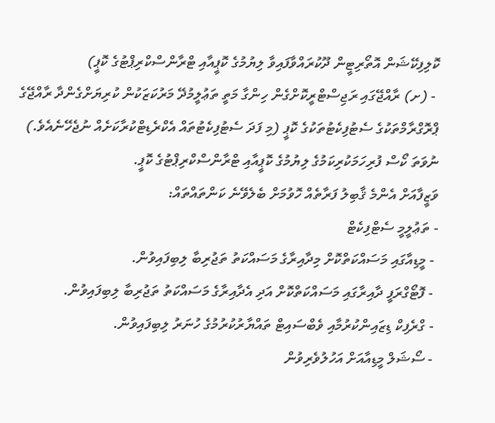ކޮލިފިކޭޝަން އޮތޯރިޓީން ދޫކުރައްވާފައިވާ ލިޔުމުގެ ކޮޕީއާއި ޓްރާންސްކްރިޕްޓުގެ ކޮޕީ)
 - (ށ) ރާއްޖޭގައި ރަޖިސްޓްރީކޮށްގެން ހިންގާ މަތީ ތަޢުލީމުދޭ މަރުކަޒަކުން ކުރިޔަށްގެންދާ ރާއްޖޭގެ ޕްރޮގްރާމްތަކުގެ ސެޓުފިކެޓުތަކުގެ ކޮޕީ (މި ފަދަ ސެޓުފިކެޓުތައް އެކްރެޑިޓްކުރާކަށެއް ނުޖެހޭނެއެވެ.) ނުވަތަ ކޯސް ފުރިހަމަކުރިކަމުގެ ލިޔުމުގެ ކޮޕީއާއި ޓްރާންސްކްރިޕްޓުގެ ކޮޕީ.
ވަޒީފާއަށް އެންމެ ޤާބިލު ފަރާތެއް ހޮވުމަށް ބެލެވޭނެ ކަންތައްތައް:
- ތަޢުލީމީ ސެޓްފިކެޓް
 - މީޑިއާގައި މަސައްކަތްކޮށް މިދާއިރާގެ މަސައްކަތު ތަޖުރިބާ ލިބިފައިވުން.
 - ފޮޓޯގްރަފީ ދާއިރާގައި މަސައްކަތްކޮށް އަދި އެދާއިރާގެ މަސައްކަތު ތަޖުރިބާ ލިބިފައިވުން.
 - ގްރެފިކް ޑިޒައިންކުރުމާއި ވެބްސައިޓް ތައްޔާރުކުރުމުގެ ހުނަރު ލިބިފައިވުން.
 - ސޯޝަލް މީޑިއާއަށް އަހުލުވެރިވުން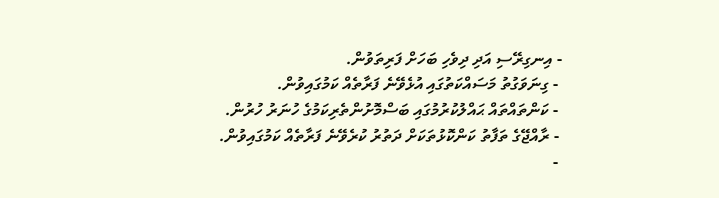- އިނގިރޭސި އަދި ދިވެހި ބަހަށް ފަރިތަވުން.
 - ގިނަވަގުތު މަސައްކަތުގައި އުޅެވޭނެ ފަރާތެއް ކަމުގައިވުން.
 - ކަންތައްތައް ޙައްލުކުރުމުގައި ބަސްމޮށުންތެރިކަމުގެ ހުނަރު ހުރުން.
 - ރާއްޖޭގެ ތަފާތު ކަންކޮޅުތަކަށް ދަތުރު ކުރެވޭނެ ފަރާތެއް ކަމުގައިވުން.
 -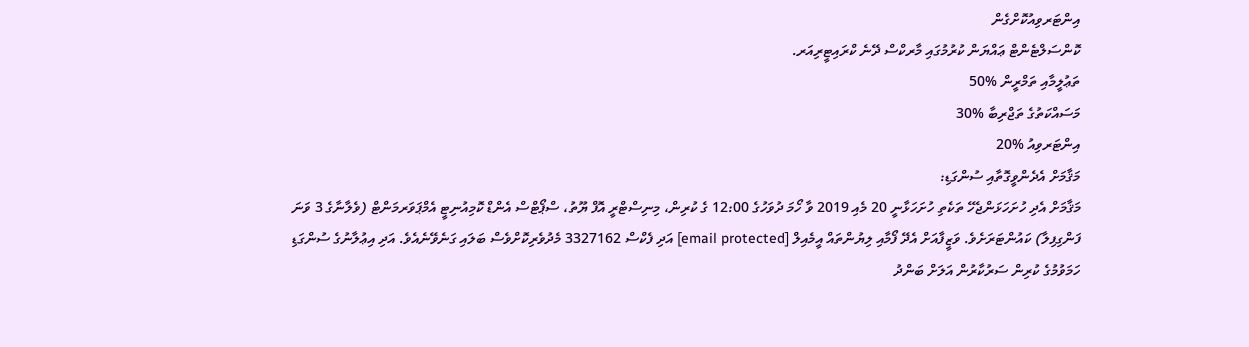އިންޓަރވިއުކޮށްގެން
ކޮންސަލްޓެންޓް ޢައްޔަން ކުރުމުގައި މާރކްސް ދޭނެ ކްރައިޓީރިއަރ.
ތަޢުލީމާއި ތަމްރީން %50
މަސައްކަތުގެ ތަޖްރިބާ %30
އިންޓަރވިއު %20
މަޤާމަށް އެދެންވީގޮތާއި ސުންގަޑި:
މަޤާމަށް އެދި ހުށަހަޅަންޖެހޭ ތަކެތި ހުށަހަޅާނީ 20 މެއި 2019 ވާ ހޯމަ ދުވަހުގެ 12:00 ގެ ކުރިން، މިނިސްޓްރީ އޮފް ޔޫތު، ސްޕޯޓްސް އެންޑް ކޮމިއުނިޓީ އެމްޕަވަރމަންޓް (ވެލާނާގެ 3 ވަނަ ފަންގިފިލާ) ކައުންޓަރަށެވެ. ވަޒީފާއަށް އެދޭ ފޯމާއި ލިޔުންތައް އީމެއިލް [email protected] އަދި ފެކްސް 3327162 މެދުވެރިކޮށްވެސް ބަލައި ގަނެވޭނެއެވެ. އަދި އިޢުލާނުގެ ސުންގަޑި ހަމަވުމުގެ ކުރިން ސަރުކާރުން އަލަށް ބަންދު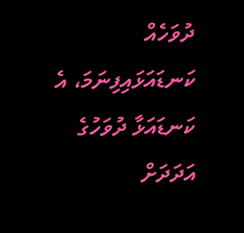ދުވަހެއް ކަނޑައަޅައިފިނަމަ، އެ ކަނޑައަޅާ ދުވަހުގެ އަދަދަށް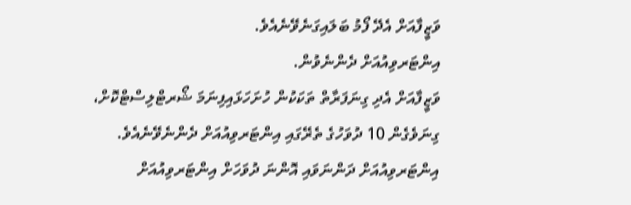ވަޒީފާއަށް އެދޭ ފޯމު ބަލައިގަނެވޭނެއެވެ.
އިންޓަރވިއުއަށް ދެންނެވުން.
ވަޒީފާއަށް އެދި ގިނަފަރާތް ތަކަކުން ހުށަހަޅައިފިނަމަ ޝޯރޓްލިސްޓްކޮށް، ގިނަވެގެން 10 ދުވަހުގެ ތެރޭގައި އިންޓަރވިއުއަށް ދެންނެވޭނެއެވެ. އިންޓަރވިއުއަށް ދަންނަވައި އޮންނަ ދުވަހަށް އިންޓަރވިއުއަށް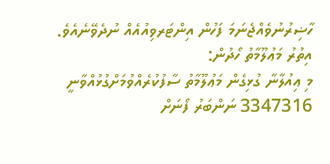ހާޟިރުނުވެއްޖެނަމަ ފަހުން އިންޓަރވިއުއެއް ނުދެވޭނެއެވެ.
އިތުރު މަޢުލޫމާތު ހޯދުން:
މި ޢިއުލާނާ ގުޅިގެން މަޢުލޫމާތު ސާފުކުރެއްވުމަށްގުޅުއްވާނީ 3347316 ނަންބަރު ފޯނަށް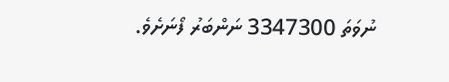ނުވަތަ 3347300 ނަންބަރު ފޯނަށެވެ.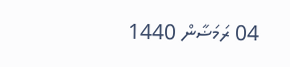04 ރަމަޟާން 1440